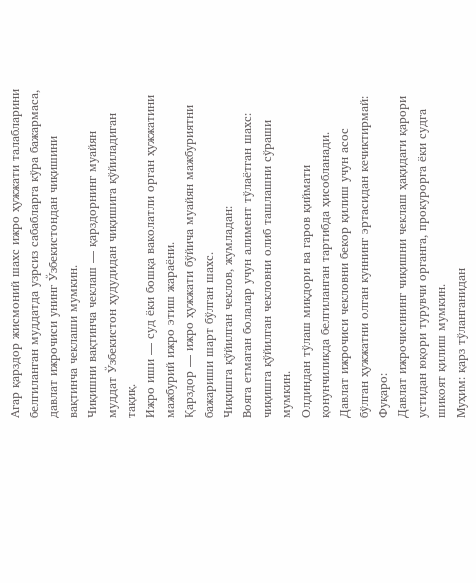Агар қарздор жисмоний шахс ижро ҳужжати талабларини белгиланган муддатда узрсиз сабабларга кўра бажармаса, давлат ижрочиси унинг Ўзбекистондан чиқишини вақтинча чеклаши мумкин.
Чиқишни вақтинча чеклаш — қарздорнинг муайян муддат Ўзбекистон ҳудудидан чиқишига қўйиладиган тақиқ.
Ижро иши — суд ёки бошқа ваколатли орган ҳужжатини мажбурий ижро этиш жараёни.
Қарздор — ижро ҳужжати бўйича муайян мажбуриятни бажариши шарт бўлган шахс.
Чиқишга қўйилган чеклов, жумладан:
Вояга етмаган болалар учун алимент тўлаётган шахс:
чиқишга қўйилган чекловни олиб ташлашни сўраши мумкин.
Олдиндан тўлаш миқдори ва гаров қиймати қонунчиликда белгиланган тартибда ҳисобланади.
Давлат ижрочиси чекловни бекор қилиш учун асос бўлган ҳужжатни олган куннинг эртасидан кечиктирмай:
Фуқаро:
Давлат ижрочисининг чиқишни чеклаш ҳақидаги қарори устидан юқори турувчи органга, прокурорга ёки судга шикоят қилиш мумкин.
Муҳим: қарз тўланганидан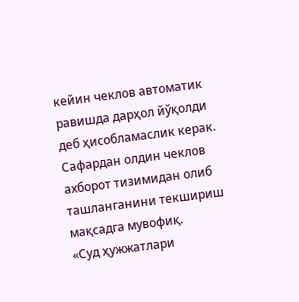кейин чеклов автоматик равишда дарҳол йўқолди деб ҳисобламаслик керак. Сафардан олдин чеклов ахборот тизимидан олиб ташланганини текшириш мақсадга мувофиқ.
«Суд ҳужжатлари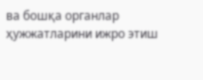ва бошқа органлар ҳужжатларини ижро этиш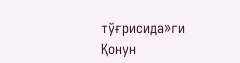тўғрисида»ги Қонун